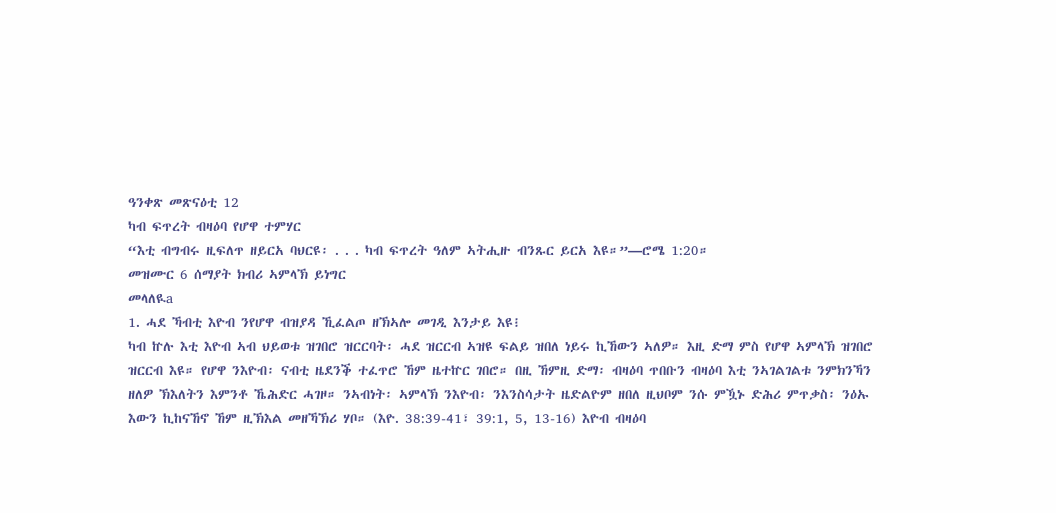ዓንቀጽ መጽናዕቲ 12
ካብ ፍጥረት ብዛዕባ የሆዋ ተምሃር
“እቲ ብግብሩ ዚፍለጥ ዘይርአ ባህርዩ፡ . . . ካብ ፍጥረት ዓለም ኣትሒዙ ብንጹር ይርአ እዩ።”—ሮሜ 1:20።
መዝሙር 6 ሰማያት ክብሪ ኣምላኽ ይነግር
መላለዪa
1. ሓደ ኻብቲ እዮብ ንየሆዋ ብዝያዳ ኺፈልጦ ዘኽኣሎ መገዲ እንታይ እዩ፧
ካብ ኵሉ እቲ እዮብ ኣብ ህይወቱ ዝገበሮ ዝርርባት፡ ሓደ ዝርርብ ኣዝዩ ፍልይ ዝበለ ነይሩ ኪኸውን ኣለዎ። እዚ ድማ ምስ የሆዋ ኣምላኽ ዝገበሮ ዝርርብ እዩ። የሆዋ ንእዮብ፡ ናብቲ ዜደንቕ ተፈጥሮ ኸም ዜተኵር ገበሮ። በዚ ኸምዚ ድማ፡ ብዛዕባ ጥበቡን ብዛዕባ እቲ ንኣገልገልቱ ንምክንኻን ዘለዎ ኽእለትን እምንቶ ኼሕድር ሓገዞ። ንኣብነት፡ ኣምላኽ ንእዮብ፡ ንእንስሳታት ዜድልዮም ዘበለ ዚህቦም ንሱ ምዃኑ ድሕሪ ምጥቃስ፡ ንዕኡ እውን ኪከናኸኖ ኸም ዚኽእል መዘኻኽሪ ሃቦ። (እዮ. 38:39-41፣ 39:1, 5, 13-16) እዮብ ብዛዕባ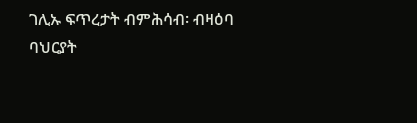ገሊኡ ፍጥረታት ብምሕሳብ፡ ብዛዕባ ባህርያት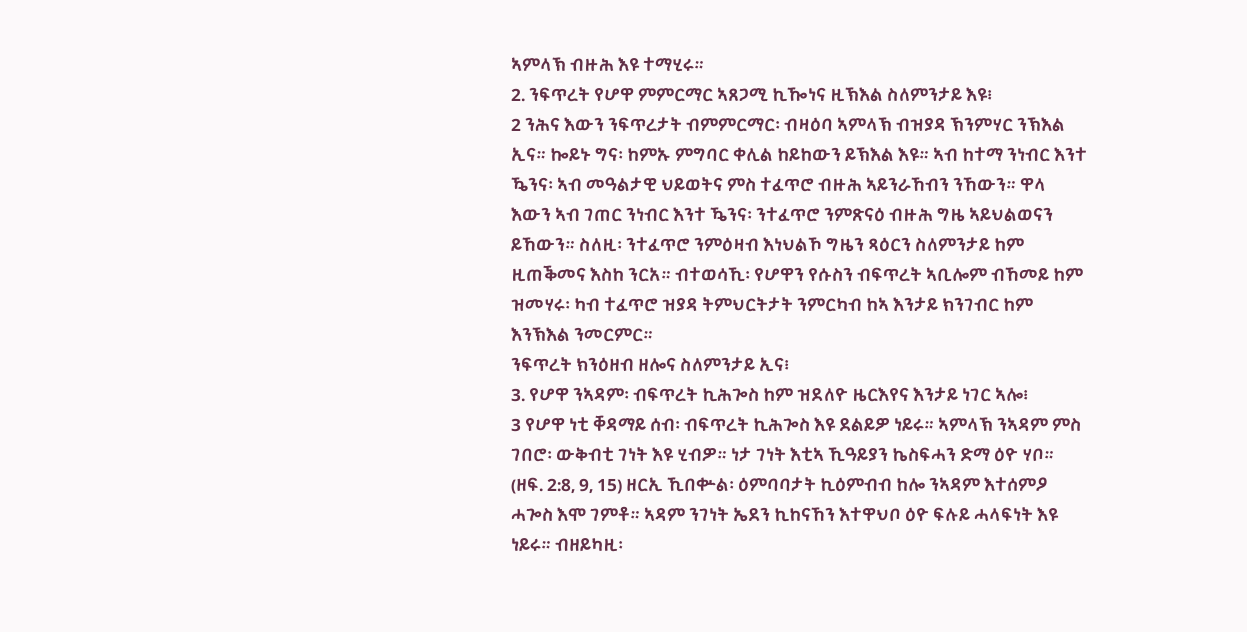ኣምላኽ ብዙሕ እዩ ተማሂሩ።
2. ንፍጥረት የሆዋ ምምርማር ኣጸጋሚ ኪዀነና ዚኽእል ስለምንታይ እዩ፧
2 ንሕና እውን ንፍጥረታት ብምምርማር፡ ብዛዕባ ኣምላኽ ብዝያዳ ኽንምሃር ንኽእል ኢና። ኰይኑ ግና፡ ከምኡ ምግባር ቀሊል ከይከውን ይኽእል እዩ። ኣብ ከተማ ንነብር እንተ ዄንና፡ ኣብ መዓልታዊ ህይወትና ምስ ተፈጥሮ ብዙሕ ኣይንራኸብን ንኸውን። ዋላ እውን ኣብ ገጠር ንነብር እንተ ዄንና፡ ንተፈጥሮ ንምጽናዕ ብዙሕ ግዜ ኣይህልወናን ይኸውን። ስለዚ፡ ንተፈጥሮ ንምዕዛብ እነህልኾ ግዜን ጻዕርን ስለምንታይ ከም ዚጠቕመና እስከ ንርአ። ብተወሳኺ፡ የሆዋን የሱስን ብፍጥረት ኣቢሎም ብኸመይ ከም ዝመሃሩ፡ ካብ ተፈጥሮ ዝያዳ ትምህርትታት ንምርካብ ከኣ እንታይ ክንገብር ከም እንኽእል ንመርምር።
ንፍጥረት ክንዕዘብ ዘሎና ስለምንታይ ኢና፧
3. የሆዋ ንኣዳም፡ ብፍጥረት ኪሕጐስ ከም ዝደለዮ ዜርእየና እንታይ ነገር ኣሎ፧
3 የሆዋ ነቲ ቐዳማይ ሰብ፡ ብፍጥረት ኪሕጐስ እዩ ደልይዎ ነይሩ። ኣምላኽ ንኣዳም ምስ ገበሮ፡ ውቅብቲ ገነት እዩ ሂብዎ። ነታ ገነት እቲኣ ኺዓይያን ኬስፍሓን ድማ ዕዮ ሃቦ። (ዘፍ. 2:8, 9, 15) ዘርኢ ኺበቍል፡ ዕምባባታት ኪዕምብብ ከሎ ንኣዳም እተሰምዖ ሓጐስ እሞ ገምቶ። ኣዳም ንገነት ኤደን ኪከናኸን እተዋህቦ ዕዮ ፍሉይ ሓላፍነት እዩ ነይሩ። ብዘይካዚ፡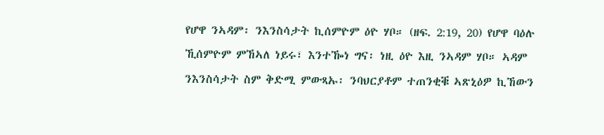የሆዋ ንኣዳም፡ ንእንስሳታት ኪሰምዮም ዕዮ ሃቦ። (ዘፍ. 2:19, 20) የሆዋ ባዕሉ ኺሰምዮም ምኸኣለ ነይሩ፣ እንተዀነ ግና፡ ነዚ ዕዮ እዚ ንኣዳም ሃቦ። ኣዳም ንእንስሳታት ስም ቅድሚ ምውጻኡ፡ ንባህርያቶም ተጠንቂቑ ኣጽኒዕዎ ኪኸውን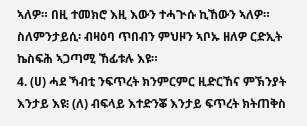ኣለዎ። በዚ ተመክሮ እዚ እውን ተሓጒሱ ኪኸውን ኣለዎ። ስለምንታይሲ፡ ብዛዕባ ጥበብን ምህዞን ኣቦኡ ዘለዎ ርድኢት ኬስፍሕ ኣጋጣሚ ኸፊቱሉ እዩ።
4. (ሀ) ሓደ ኻብቲ ንፍጥረት ክንምርምር ዚድርኸና ምኽንያት እንታይ እዩ፧ (ለ) ብፍላይ እተድንቖ እንታይ ፍጥረት ክትጠቅስ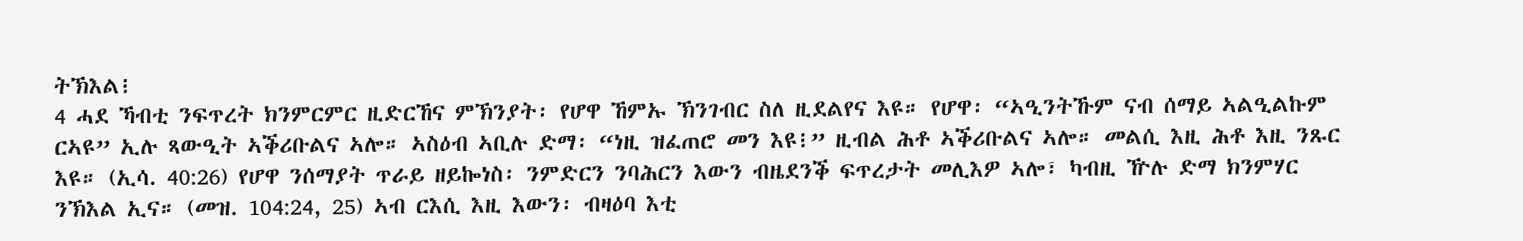ትኽእል፧
4 ሓደ ኻብቲ ንፍጥረት ክንምርምር ዚድርኸና ምኽንያት፡ የሆዋ ኸምኡ ኽንገብር ስለ ዚደልየና እዩ። የሆዋ፡ “ኣዒንትኹም ናብ ሰማይ ኣልዒልኩም ርኣዩ” ኢሉ ጻውዒት ኣቕሪቡልና ኣሎ። ኣስዕብ ኣቢሉ ድማ፡ “ነዚ ዝፈጠሮ መን እዩ፧” ዚብል ሕቶ ኣቕሪቡልና ኣሎ። መልሲ እዚ ሕቶ እዚ ንጹር እዩ። (ኢሳ. 40:26) የሆዋ ንሰማያት ጥራይ ዘይኰነስ፡ ንምድርን ንባሕርን እውን ብዜደንቕ ፍጥረታት መሊእዎ ኣሎ፣ ካብዚ ዅሉ ድማ ክንምሃር ንኽእል ኢና። (መዝ. 104:24, 25) ኣብ ርእሲ እዚ እውን፡ ብዛዕባ እቲ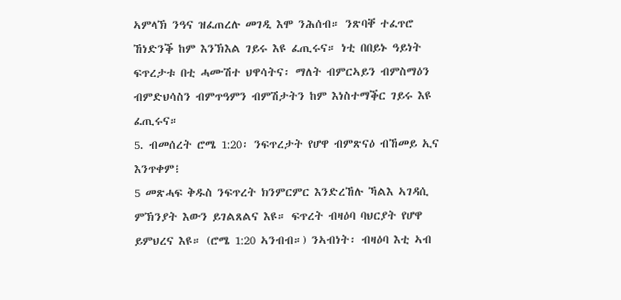ኣምላኽ ንዓና ዝፈጠረሉ መገዲ እሞ ንሕሰብ። ንጽባቐ ተፈጥሮ ኸነድንቕ ከም እንኽእል ገይሩ እዩ ፈጢሩና። ነቲ በበይኑ ዓይነት ፍጥረታቱ በቲ ሓሙሽተ ህዋሳትና፡ ማለት ብምርኣይን ብምስማዕን ብምድህሳስን ብምጥዓምን ብምሽታትን ከም እነስተማቕር ገይሩ እዩ ፈጢሩና።
5. ብመሰረት ሮሜ 1:20፡ ንፍጥረታት የሆዋ ብምጽናዕ ብኸመይ ኢና እንጥቀም፧
5 መጽሓፍ ቅዱስ ንፍጥረት ክንምርምር እንድረኸሉ ኻልእ ኣገዳሲ ምኽንያት እውን ይገልጸልና እዩ። ፍጥረት ብዛዕባ ባህርያት የሆዋ ይምህረና እዩ። (ሮሜ 1:20 ኣንብብ።) ንኣብነት፡ ብዛዕባ እቲ ኣብ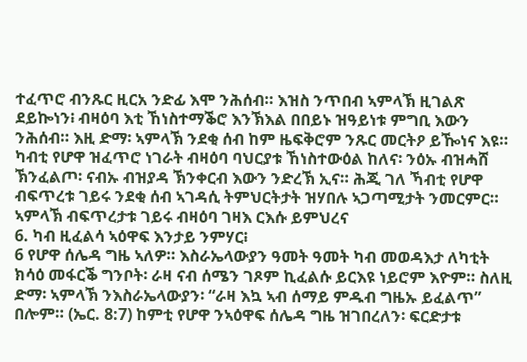ተፈጥሮ ብንጹር ዚርአ ንድፊ እሞ ንሕሰብ። እዝስ ንጥበብ ኣምላኽ ዚገልጽ ደይኰነን፧ ብዛዕባ እቲ ኸነስተማቕሮ እንኽእል በበይኑ ዝዓይነቱ ምግቢ እውን ንሕሰብ። እዚ ድማ፡ ኣምላኽ ንደቂ ሰብ ከም ዜፍቅሮም ንጹር መርትዖ ይዀነና እዩ። ካብቲ የሆዋ ዝፈጥሮ ነገራት ብዛዕባ ባህርያቱ ኸነስተውዕል ከለና፡ ንዕኡ ብዝሓሸ ኽንፈልጦ፡ ናብኡ ብዝያዳ ኽንቀርብ እውን ንድረኽ ኢና። ሕጂ ገለ ኻብቲ የሆዋ ብፍጥረቱ ገይሩ ንደቂ ሰብ ኣገዳሲ ትምህርትታት ዝሃበሉ ኣጋጣሚታት ንመርምር።
ኣምላኽ ብፍጥረታቱ ገይሩ ብዛዕባ ገዛእ ርእሱ ይምህረና
6. ካብ ዚፈልሳ ኣዕዋፍ እንታይ ንምሃር፧
6 የሆዋ ሰሌዳ ግዜ ኣለዎ። እስራኤላውያን ዓመት ዓመት ካብ መወዳእታ ለካቲት ክሳዕ መፋርቕ ግንቦት፡ ራዛ ናብ ሰሜን ገጾም ኪፈልሱ ይርእዩ ነይሮም እዮም። ስለዚ ድማ፡ ኣምላኽ ንእስራኤላውያን፡ “ራዛ እኳ ኣብ ሰማይ ምዱብ ግዜኡ ይፈልጥ” በሎም። (ኤር. 8:7) ከምቲ የሆዋ ንኣዕዋፍ ሰሌዳ ግዜ ዝገበረለን፡ ፍርድታቱ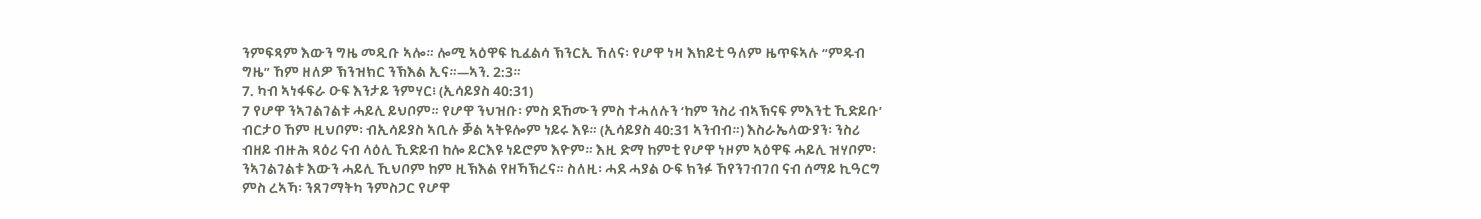ንምፍጻም እውን ግዜ መዲቡ ኣሎ። ሎሚ ኣዕዋፍ ኪፈልሳ ኽንርኢ ኸለና፡ የሆዋ ነዛ እክይቲ ዓለም ዜጥፍኣሉ “ምዱብ ግዜ” ኸም ዘለዎ ኽንዝክር ንኽእል ኢና።—ኣን. 2:3።
7. ካብ ኣነፋፍራ ዑፍ እንታይ ንምሃር፧ (ኢሳይያስ 40:31)
7 የሆዋ ንኣገልገልቱ ሓይሊ ይህቦም። የሆዋ ንህዝቡ፡ ምስ ደኸሙን ምስ ተሓለሉን ‘ከም ንስሪ ብኣኽናፍ ምእንቲ ኺድይቡ’ ብርታዐ ኸም ዚህቦም፡ ብኢሳይያስ ኣቢሉ ቓል ኣትዩሎም ነይሩ እዩ። (ኢሳይያስ 40:31 ኣንብብ።) እስራኤላውያን፡ ንስሪ ብዘይ ብዙሕ ጻዕሪ ናብ ላዕሊ ኺድይብ ከሎ ይርእዩ ነይሮም እዮም። እዚ ድማ ከምቲ የሆዋ ነዞም ኣዕዋፍ ሓይሊ ዝሃቦም፡ ንኣገልገልቱ እውን ሓይሊ ኺህቦም ከም ዚኽእል የዘኻኽረና። ስለዚ፡ ሓደ ሓያል ዑፍ ክንፉ ኸየንገብገበ ናብ ሰማይ ኪዓርግ ምስ ረኣኻ፡ ንጸገማትካ ንምስጋር የሆዋ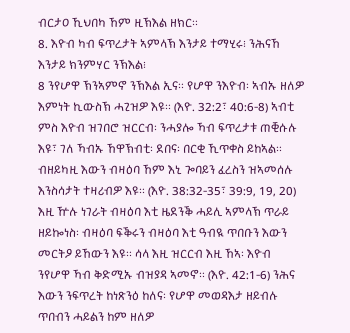ብርታዐ ኺህበካ ኸም ዚኽእል ዘክር።
8. እዮብ ካብ ፍጥረታት ኣምላኽ እንታይ ተማሂሩ፧ ንሕናኸ እንታይ ክንምሃር ንኽእል፧
8 ንየሆዋ ኽንኣምኖ ንኽእል ኢና። የሆዋ ንእዮብ፡ ኣብኡ ዘለዎ እምነት ኪውስኽ ሓጊዝዎ እዩ። (እዮ. 32:2፣ 40:6-8) ኣብቲ ምስ እዮብ ዝገበሮ ዝርርብ፡ ንሓያሎ ኻብ ፍጥረታቱ ጠቒሱሉ እዩ፣ ገለ ኻብኡ ኸዋኽብቲ፡ ደበና፡ በርቂ ኺጥቀስ ይከኣል። ብዘይካዚ እውን ብዛዕባ ኸም እኒ ጐባይን ፈረስን ዝኣመሰሉ እንስሳታት ተዛሪብዎ እዩ። (እዮ. 38:32-35፣ 39:9, 19, 20) እዚ ዅሉ ነገራት ብዛዕባ እቲ ዜደንቕ ሓይሊ ኣምላኽ ጥራይ ዘይኰነስ፡ ብዛዕባ ፍቕሩን ብዛዕባ እቲ ዓብዪ ጥበቡን እውን መርትዖ ይኸውን እዩ። ሳላ እዚ ዝርርብ እዚ ኸኣ፡ እዮብ ንየሆዋ ኻብ ቅድሚኡ ብዝያዳ ኣመኖ። (እዮ. 42:1-6) ንሕና እውን ንፍጥረት ከነጽንዕ ከለና፡ የሆዋ መወዳእታ ዘይብሉ ጥበብን ሓይልን ከም ዘለዎ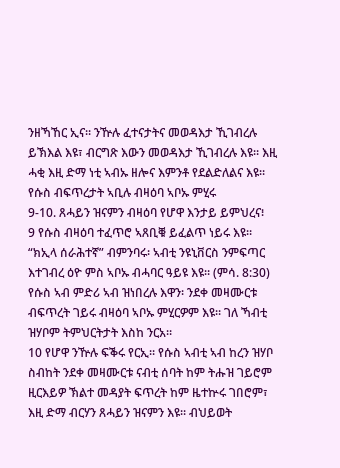ንዘኻኸር ኢና። ንዅሉ ፈተናታትና መወዳእታ ኺገብረሉ ይኽእል እዩ፣ ብርግጽ እውን መወዳእታ ኺገብረሉ እዩ። እዚ ሓቂ እዚ ድማ ነቲ ኣብኡ ዘሎና እምንቶ የደልድለልና እዩ።
የሱስ ብፍጥረታት ኣቢሉ ብዛዕባ ኣቦኡ ምሂሩ
9-10. ጸሓይን ዝናምን ብዛዕባ የሆዋ እንታይ ይምህረና፧
9 የሱስ ብዛዕባ ተፈጥሮ ኣጸቢቑ ይፈልጥ ነይሩ እዩ። “ክኢላ ሰራሕተኛ” ብምንባሩ፡ ኣብቲ ንዩኒቨርስ ንምፍጣር እተገብረ ዕዮ ምስ ኣቦኡ ብሓባር ዓይዩ እዩ። (ምሳ. 8:30) የሱስ ኣብ ምድሪ ኣብ ዝነበረሉ እዋን፡ ንደቀ መዛሙርቱ ብፍጥረት ገይሩ ብዛዕባ ኣቦኡ ምሂርዎም እዩ። ገለ ኻብቲ ዝሃቦም ትምህርትታት እስከ ንርአ።
10 የሆዋ ንዅሉ ፍቕሩ የርኢ። የሱስ ኣብቲ ኣብ ከረን ዝሃቦ ስብከት ንደቀ መዛሙርቱ ናብቲ ሰባት ከም ትሑዝ ገይሮም ዚርእይዎ ኽልተ መዳያት ፍጥረት ከም ዜተኵሩ ገበሮም፣ እዚ ድማ ብርሃን ጸሓይን ዝናምን እዩ። ብህይወት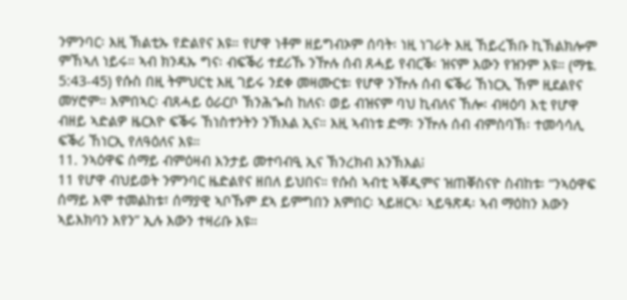ንምንባር፡ እዚ ኽልቲኡ የድልየና እዩ። የሆዋ ነቶም ዘይግብኦም ሰባት፡ ነዚ ነገራት እዚ ኸይረኽቡ ኪኽልክሎም ምኸኣለ ነይሩ። ኣብ ክንዳኡ ግና፡ ብፍቕሪ ተደሪኹ ንዅሉ ሰብ ጸሓይ የብርቕ፡ ዝናም እውን የዝንም እዩ። (ማቴ. 5:43-45) የሱስ በዚ ትምህርቲ እዚ ገይሩ ንደቀ መዛሙርቱ፡ የሆዋ ንዅሉ ሰብ ፍቕሪ ኸነርኢ ኸም ዚደልየና መሃሮም። እምበኣር፡ ብጸሓይ ዕራርቦ ኽንሕጐስ ከለና፡ ወይ ብዝናም ባህ ኪብለና ኸሎ፡ ብዛዕባ እቲ የሆዋ ብዘይ ኣድልዎ ዜርእዮ ፍቕሩ ኸነስተንትን ንኽእል ኢና። እዚ ኣብነቱ ድማ፡ ንዅሉ ሰብ ብምስባኽ፡ ተመሳሳሊ ፍቕሪ ኸነርኢ የለዓዕለና እዩ።
11. ንኣዕዋፍ ሰማይ ብምዕዛብ እንታይ መተባብዒ ኢና ኽንረክብ እንኽእል፧
11 የሆዋ ብህይወት ንምንባር ዜድልየና ዘበለ ይህበና። የሱስ ኣብቲ ኣቐዲምና ዝጠቐስናዮ ስብከቱ፡ “ንኣዕዋፍ ሰማይ እሞ ተመልከቱ፣ ሰማያዊ ኣቦኹም ደኣ ይምግበን እምበር፡ ኣይዘርኣ፡ ኣይዓጽዳ፡ ኣብ ማዕከን እውን ኣይእክባን እየን” ኢሉ እውን ተዛሪቡ እዩ።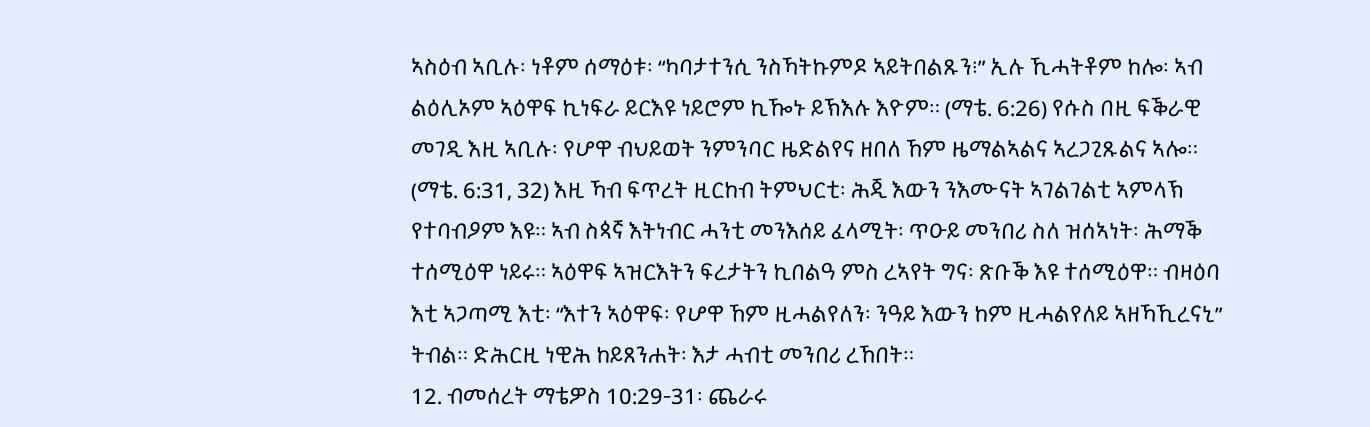ኣስዕብ ኣቢሉ፡ ነቶም ሰማዕቱ፡ “ካባታተንሲ ንስኻትኩምዶ ኣይትበልጹን፧” ኢሉ ኺሓትቶም ከሎ፡ ኣብ ልዕሊኦም ኣዕዋፍ ኪነፍራ ይርእዩ ነይሮም ኪዀኑ ይኽእሉ እዮም። (ማቴ. 6:26) የሱስ በዚ ፍቕራዊ መገዲ እዚ ኣቢሉ፡ የሆዋ ብህይወት ንምንባር ዜድልየና ዘበለ ኸም ዜማልኣልና ኣረጋጊጹልና ኣሎ። (ማቴ. 6:31, 32) እዚ ኻብ ፍጥረት ዚርከብ ትምህርቲ፡ ሕጂ እውን ንእሙናት ኣገልገልቲ ኣምላኽ የተባብዖም እዩ። ኣብ ስጳኛ እትነብር ሓንቲ መንእሰይ ፈላሚት፡ ጥዑይ መንበሪ ስለ ዝሰኣነት፡ ሕማቕ ተሰሚዕዋ ነይሩ። ኣዕዋፍ ኣዝርእትን ፍረታትን ኪበልዓ ምስ ረኣየት ግና፡ ጽቡቕ እዩ ተሰሚዕዋ። ብዛዕባ እቲ ኣጋጣሚ እቲ፡ “እተን ኣዕዋፍ፡ የሆዋ ኸም ዚሓልየለን፡ ንዓይ እውን ከም ዚሓልየለይ ኣዘኻኺረናኒ” ትብል። ድሕርዚ ነዊሕ ከይጸንሐት፡ እታ ሓብቲ መንበሪ ረኸበት።
12. ብመሰረት ማቴዎስ 10:29-31፡ ጨራሩ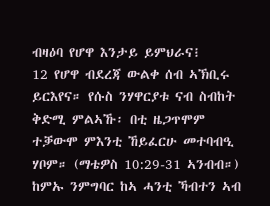ብዛዕባ የሆዋ እንታይ ይምህራና፧
12 የሆዋ ብደረጃ ውልቀ ሰብ ኣኽቢሩ ይርእየና። የሱስ ንሃዋርያቱ ናብ ስብከት ቅድሚ ምልኣኹ፡ በቲ ዜጋጥሞም ተቓውሞ ምእንቲ ኸይፈርሁ መተባብዒ ሃቦም። (ማቴዎስ 10:29-31 ኣንብብ።) ከምኡ ንምግባር ከኣ ሓንቲ ኻብተን ኣብ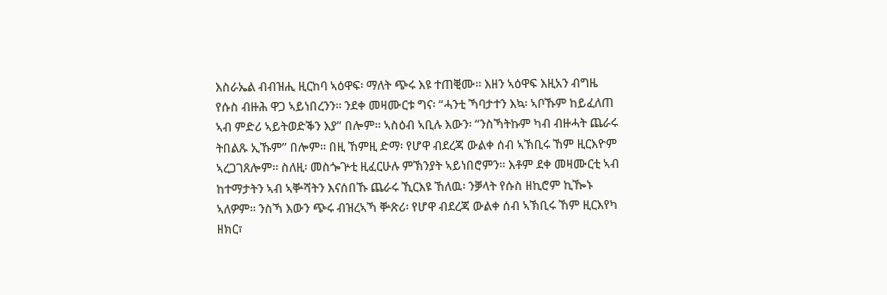እስራኤል ብብዝሒ ዚርከባ ኣዕዋፍ፡ ማለት ጭሩ እዩ ተጠቒሙ። እዘን ኣዕዋፍ እዚአን ብግዜ የሱስ ብዙሕ ዋጋ ኣይነበረንን። ንደቀ መዛሙርቱ ግና፡ “ሓንቲ ኻባታተን እኳ፡ ኣቦኹም ከይፈለጠ ኣብ ምድሪ ኣይትወድቕን እያ” በሎም። ኣስዕብ ኣቢሉ እውን፡ “ንስኻትኩም ካብ ብዙሓት ጨራሩ ትበልጹ ኢኹም” በሎም። በዚ ኸምዚ ድማ፡ የሆዋ ብደረጃ ውልቀ ሰብ ኣኽቢሩ ኸም ዚርእዮም ኣረጋገጸሎም። ስለዚ፡ መስጐጕቲ ዚፈርሁሉ ምኽንያት ኣይነበሮምን። እቶም ደቀ መዛሙርቲ ኣብ ከተማታትን ኣብ ኣቝሻትን እናሰበኹ ጨራሩ ኺርእዩ ኸለዉ፡ ንቓላት የሱስ ዘኪሮም ኪዀኑ ኣለዎም። ንስኻ እውን ጭሩ ብዝረኣኻ ቝጽሪ፡ የሆዋ ብደረጃ ውልቀ ሰብ ኣኽቢሩ ኸም ዚርእየካ ዘክር፣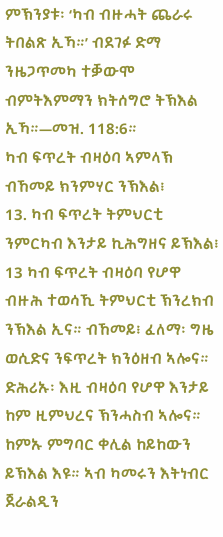ምኽንያቱ፡ ‘ካብ ብዙሓት ጨራሩ ትበልጽ ኢኻ።’ ብደገፉ ድማ ንዜጋጥመካ ተቓውሞ ብምትእምማን ክትሰግሮ ትኽእል ኢኻ።—መዝ. 118:6።
ካብ ፍጥረት ብዛዕባ ኣምላኽ ብኸመይ ክንምሃር ንኽእል፧
13. ካብ ፍጥረት ትምህርቲ ንምርካብ እንታይ ኪሕግዘና ይኽእል፧
13 ካብ ፍጥረት ብዛዕባ የሆዋ ብዙሕ ተወሳኺ ትምህርቲ ኽንረክብ ንኽእል ኢና። ብኸመይ፧ ፈለማ፡ ግዜ ወሲድና ንፍጥረት ክንዕዘብ ኣሎና። ድሕሪኡ፡ እዚ ብዛዕባ የሆዋ እንታይ ከም ዚምህረና ኽንሓስብ ኣሎና። ከምኡ ምግባር ቀሊል ከይከውን ይኽእል እዩ። ኣብ ካመሩን እትነብር ጀራልዲን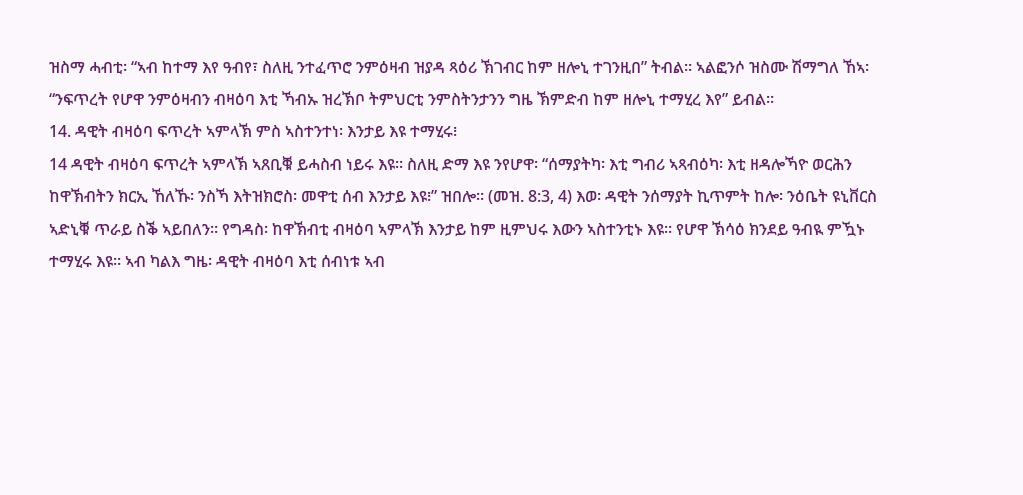ዝስማ ሓብቲ፡ “ኣብ ከተማ እየ ዓብየ፣ ስለዚ ንተፈጥሮ ንምዕዛብ ዝያዳ ጻዕሪ ኽገብር ከም ዘሎኒ ተገንዚበ” ትብል። ኣልፎንሶ ዝስሙ ሽማግለ ኸኣ፡ “ንፍጥረት የሆዋ ንምዕዛብን ብዛዕባ እቲ ኻብኡ ዝረኽቦ ትምህርቲ ንምስትንታንን ግዜ ኽምድብ ከም ዘሎኒ ተማሂረ እየ” ይብል።
14. ዳዊት ብዛዕባ ፍጥረት ኣምላኽ ምስ ኣስተንተነ፡ እንታይ እዩ ተማሂሩ፧
14 ዳዊት ብዛዕባ ፍጥረት ኣምላኽ ኣጸቢቑ ይሓስብ ነይሩ እዩ። ስለዚ ድማ እዩ ንየሆዋ፡ “ሰማያትካ፡ እቲ ግብሪ ኣጻብዕካ፡ እቲ ዘዳሎኻዮ ወርሕን ከዋኽብትን ክርኢ ኸለኹ፡ ንስኻ እትዝክሮስ፡ መዋቲ ሰብ እንታይ እዩ፧” ዝበሎ። (መዝ. 8:3, 4) እወ፡ ዳዊት ንሰማያት ኪጥምት ከሎ፡ ንዕቤት ዩኒቨርስ ኣድኒቑ ጥራይ ስቕ ኣይበለን። የግዳስ፡ ከዋኽብቲ ብዛዕባ ኣምላኽ እንታይ ከም ዚምህሩ እውን ኣስተንቲኑ እዩ። የሆዋ ኽሳዕ ክንደይ ዓብዪ ምዃኑ ተማሂሩ እዩ። ኣብ ካልእ ግዜ፡ ዳዊት ብዛዕባ እቲ ሰብነቱ ኣብ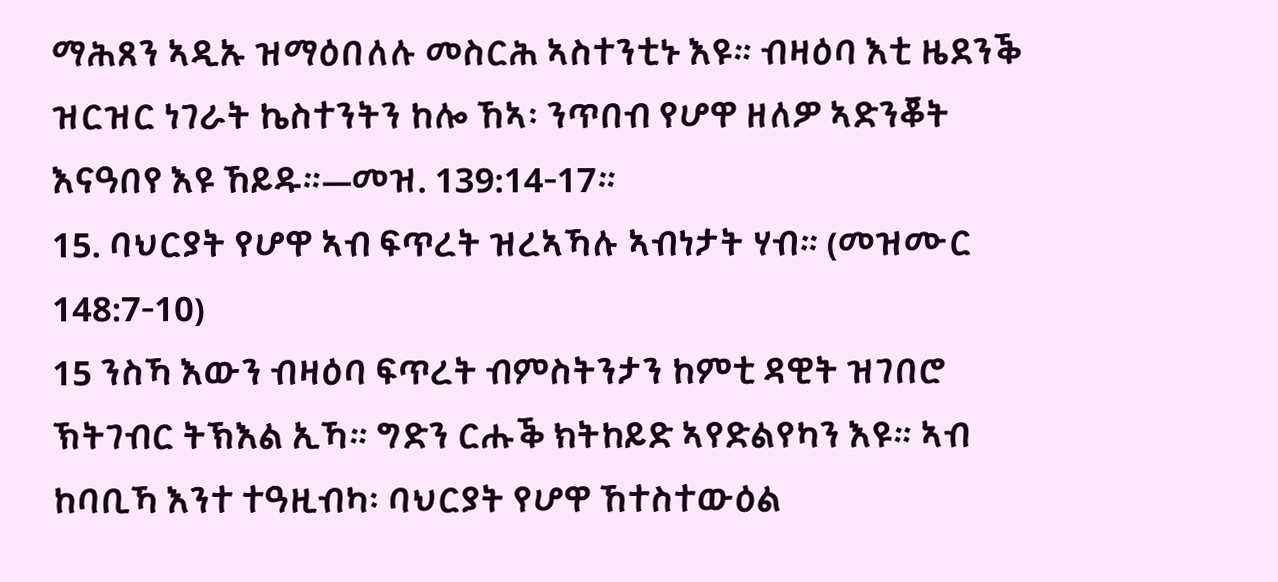ማሕጸን ኣዲኡ ዝማዕበለሉ መስርሕ ኣስተንቲኑ እዩ። ብዛዕባ እቲ ዜደንቕ ዝርዝር ነገራት ኬስተንትን ከሎ ኸኣ፡ ንጥበብ የሆዋ ዘለዎ ኣድንቖት እናዓበየ እዩ ኸይዱ።—መዝ. 139:14-17።
15. ባህርያት የሆዋ ኣብ ፍጥረት ዝረኣኻሉ ኣብነታት ሃብ። (መዝሙር 148:7-10)
15 ንስኻ እውን ብዛዕባ ፍጥረት ብምስትንታን ከምቲ ዳዊት ዝገበሮ ኽትገብር ትኽእል ኢኻ። ግድን ርሑቕ ክትከይድ ኣየድልየካን እዩ። ኣብ ከባቢኻ እንተ ተዓዚብካ፡ ባህርያት የሆዋ ኸተስተውዕል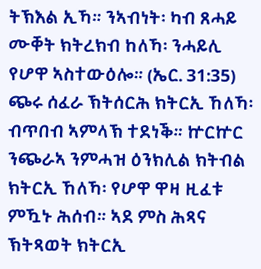ትኽእል ኢኻ። ንኣብነት፡ ካብ ጸሓይ ሙቐት ክትረክብ ከለኻ፡ ንሓይሊ የሆዋ ኣስተውዕሎ። (ኤር. 31:35) ጭሩ ሰፈራ ኽትሰርሕ ክትርኢ ኸለኻ፡ ብጥበብ ኣምላኽ ተደነቕ። ኵርኵር ንጭራኣ ንምሓዝ ዕንክሊል ክትብል ክትርኢ ኸለኻ፡ የሆዋ ዋዛ ዚፈቱ ምዃኑ ሕሰብ። ኣደ ምስ ሕጻና ኽትጻወት ክትርኢ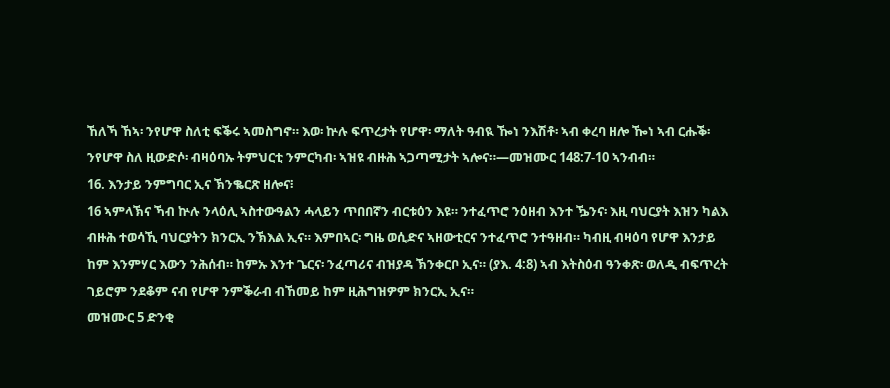ኸለኻ ኸኣ፡ ንየሆዋ ስለቲ ፍቕሩ ኣመስግኖ። እወ፡ ኵሉ ፍጥረታት የሆዋ፡ ማለት ዓብዪ ዀነ ንእሽቶ፡ ኣብ ቀረባ ዘሎ ዀነ ኣብ ርሑቕ፡ ንየሆዋ ስለ ዚውድሶ፡ ብዛዕባኡ ትምህርቲ ንምርካብ፡ ኣዝዩ ብዙሕ ኣጋጣሚታት ኣሎና።—መዝሙር 148:7-10 ኣንብብ።
16. እንታይ ንምግባር ኢና ኽንቈርጽ ዘሎና፧
16 ኣምላኽና ኻብ ኵሉ ንላዕሊ ኣስተውዓልን ሓላይን ጥበበኛን ብርቱዕን እዩ። ንተፈጥሮ ንዕዘብ እንተ ዄንና፡ እዚ ባህርያት እዝን ካልእ ብዙሕ ተወሳኺ ባህርያትን ክንርኢ ንኽእል ኢና። እምበኣር፡ ግዜ ወሲድና ኣዘውቲርና ንተፈጥሮ ንተዓዘብ። ካብዚ ብዛዕባ የሆዋ እንታይ ከም እንምሃር እውን ንሕሰብ። ከምኡ እንተ ጌርና፡ ንፈጣሪና ብዝያዳ ኽንቀርቦ ኢና። (ያእ. 4:8) ኣብ እትስዕብ ዓንቀጽ፡ ወለዲ ብፍጥረት ገይሮም ንደቆም ናብ የሆዋ ንምቕራብ ብኸመይ ከም ዚሕግዝዎም ክንርኢ ኢና።
መዝሙር 5 ድንቂ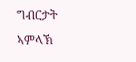ግብርታት ኣምላኽ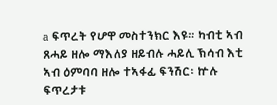a ፍጥረት የሆዋ መስተንክር እዩ። ካብቲ ኣብ ጸሓይ ዘሎ ማእለያ ዘይብሉ ሓይሊ ኽሳብ እቲ ኣብ ዕምባባ ዘሎ ተኣፋፊ ፍንሽር፡ ኵሉ ፍጥረታቱ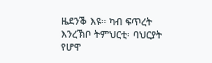ዜደንቕ እዩ። ካብ ፍጥረት እንረኽቦ ትምህርቲ፡ ባህርያት የሆዋ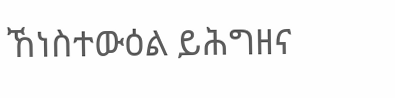ኸነስተውዕል ይሕግዘና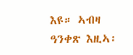እዩ። ኣብዛ ዓንቀጽ እዚኣ፡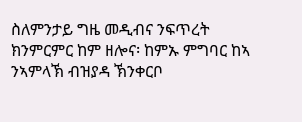ስለምንታይ ግዜ መዲብና ንፍጥረት ክንምርምር ከም ዘሎና፡ ከምኡ ምግባር ከኣ ንኣምላኽ ብዝያዳ ኽንቀርቦ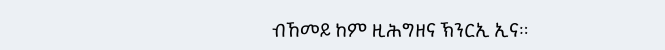ብኸመይ ከም ዚሕግዘና ኽንርኢ ኢና።